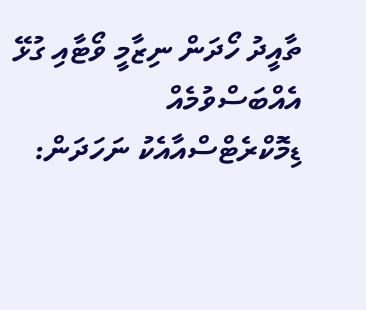ތާއީދު ހޯދަން ނިޒާމީ ވޯޓާއި ގުޅޭ އެއްބަސްވުމެއް ޑިމޮކްރެޓްސްއާއެކު ނަހަދަން: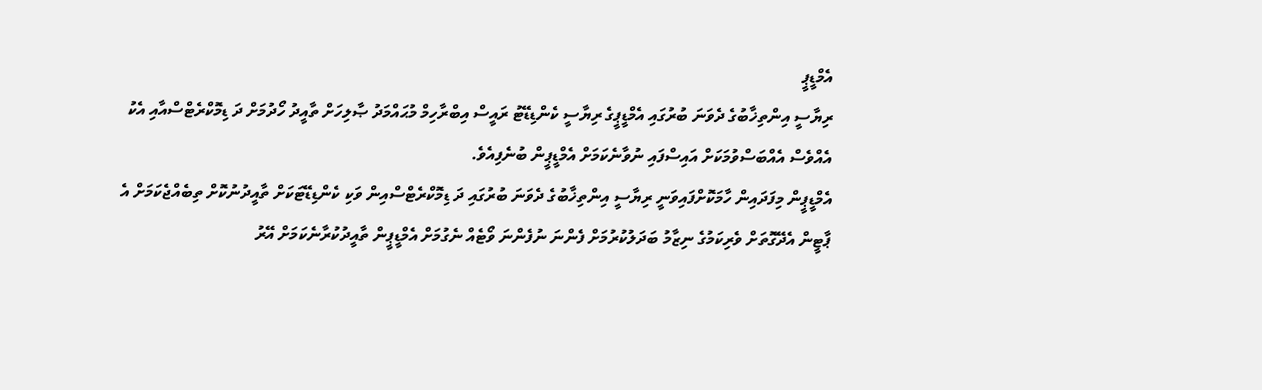އެމްޑީޕީ
ރިޔާސީ އިންތިޚާބުގެ ދެވަނަ ބުރުގައި އެމްޑީޕީގެ ރިޔާސީ ކެންޑިޑޭޓު ރައީސް އިބްރާހިމް މުޙައްމަދު ޞާލިހަށް ތާއީދު ހޯދުމަށް ދަ ޑިމޮކްރެޓްސްއާއި އެކު އެއްވެސް އެއްބަސްވުމަކަށް އައިސްފައި ނުވާނެކަމަށް އެމްޑީޕީން ބުނެފިއެވެ.
އެމްޑީޕީން މިފަދައިން ހާމަކޮށްފައިވަނީ ރިޔާސީ އިންތިޚާބުގެ ދެވަނަ ބުރުގައި ދަ ޑިމޮކްރެޓްސްއިން ވަކި ކެންޑިޑޭޓަކަށް ތާއީދުނުކޮށް ތިބެއްޖެކަމަށް އެ ޕާޓީން އެދޭގޮތަށް ވެރިކަމުގެ ނިޒާމު ބަދަލުކުރުމަށް ފެންނަ ނުފެންނަ ވޯޓެއް ނެގުމަށް އެމްޑީޕީން ތާއީދުކުރާނެކަމަށް އޭރު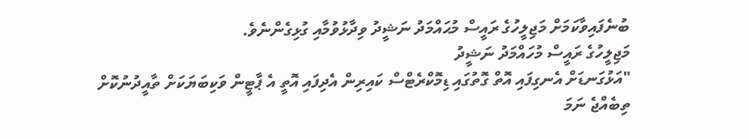ބުނެފައިވާކަމަށް މަޖިލީހުގެ ރައީސް މުޙައްމަދު ނަޝީދު ވިދާޅުވުމާއި ގުޅިގެންނެވެ.
މަޖިލީހުގެ ރައީސް މުހައްމަދު ނަޝީދު
"އަޅުގަނޑަށް އެނގިފައި އޮތް ގޮތުގައި ޑިމޮކްރެޓްސް ކައިރިން އެދިފައި އޮތީ އެ ޕާޓީން ވަކިބަޔަކަށް ތާއީދުނުކޮށް ތިބެއްޖެ ނަމަ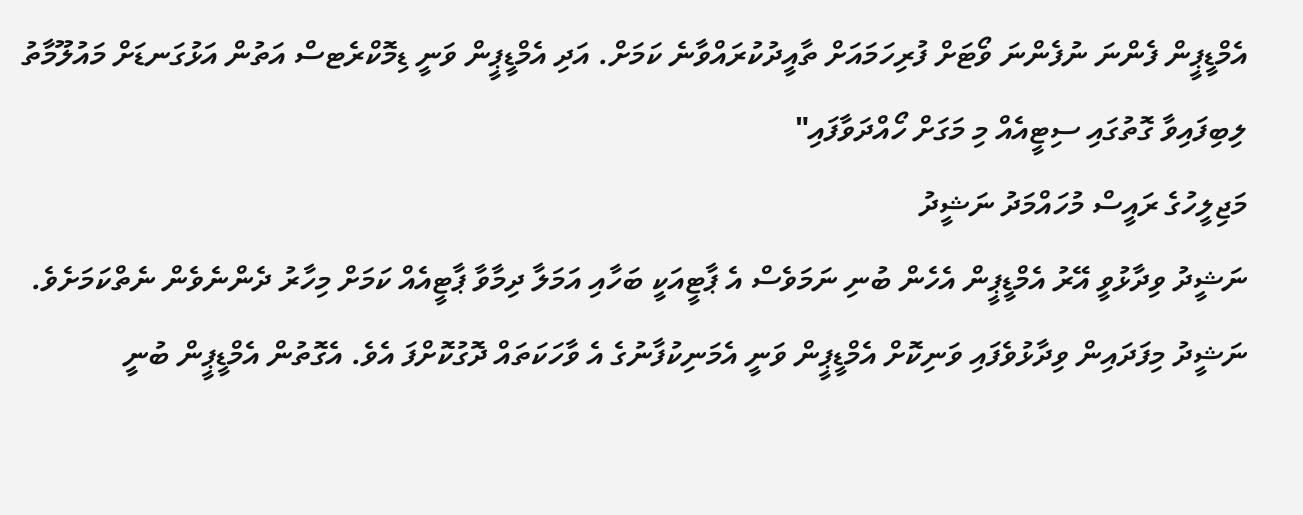އެމްޑީޕީން ފެންނަ ނުފެންނަ ވޯޓަށް ފުރިހަމައަށް ތާއީދުކުރައްވާނެ ކަމަށް. އަދި އެމްޑީޕީން ވަނީ ޑިމޮކްރެޓސް އަތުން އަޅުގަނޑަށް މައުލޫމާތު ލިބިފައިވާ ގޮތުގައި ސިޓީއެއް މި މަގަށް ހޯއްދަވާފައި"
މަޖިލީހުގެ ރައީސް މުހައްމަދު ނަޝީދު
ނަޝީދު ވިދާޅުވީ އޭރު އެމްޑީޕީން އެހެން ބުނި ނަމަވެސް އެ ޕާޓީއަކީ ބަހާއި އަމަލާ ދިމާވާ ޕާޓީއެއް ކަމަށް މިހާރު ދެންނެވެން ނެތްކަމަށެވެ.
ނަޝީދު މިފަދައިން ވިދާޅުވެފައި ވަނިކޮށް އެމްޑީޕީން ވަނީ އެމަނިކުފާނުގެ އެ ވާހަކަތައް ދޮގުކޮށްފަ އެވެ. އެގޮތުން އެމްޑީޕީން ބުނީ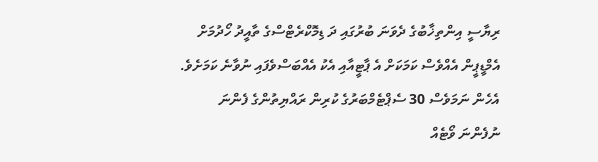ރިޔާސީ އިންތިޚާބުގެ ދެވަނަ ބުރުގައި ދަ ޑިމޮކްރެޓްސްގެ ތާއީދު ހޯދުމަށް އެމްޑީޕީން އެއްވެސް ކަމަކަށް އެ ޕާޓީއާއި އެކު އެއްބަސްވެފައި ނުވާނެ ކަމަށެވެ.
އެހެން ނަމަވެސް 30 ސެޕްޓެމްބަރުގެ ކުރިން ރައްޔިތުންގެ ފެންނަ ނުފެންނަ ވޯޓެއް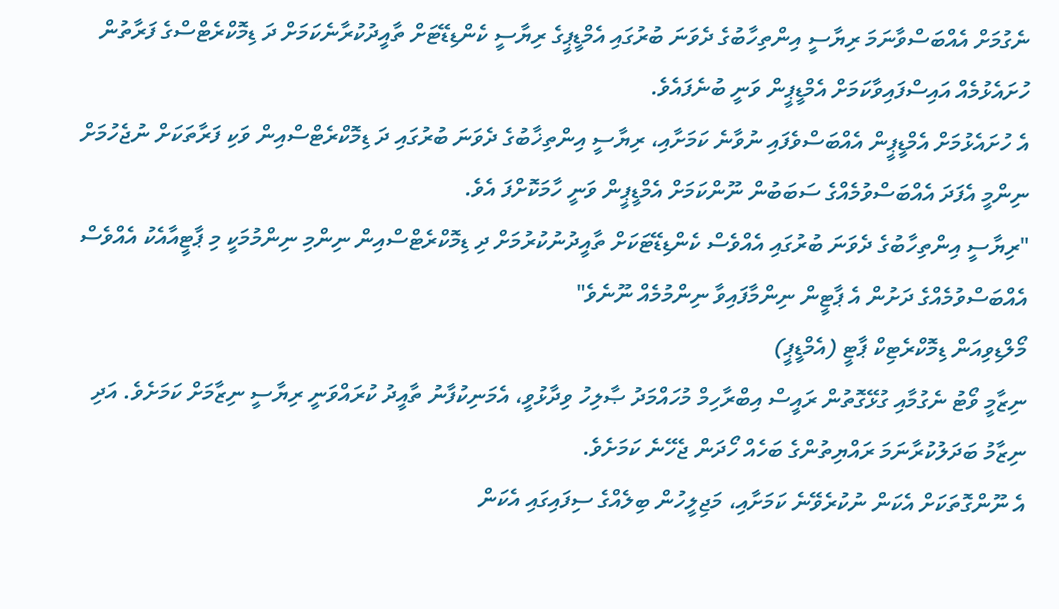ނެގުމަށް އެއްބަސްވާނަމަ ރިޔާސީ އިންތިހާބުގެ ދެވަނަ ބުރުގައި އެމްޑީޕީގެ ރިޔާސީ ކެންޑިޑޭޓަށް ތާއީދުކުރާނެކަމަށް ދަ ޑިމޮކްރެޓްސްގެ ފަރާތުން ހުށައެޅުމެއް އައިސްފައިވާކަމަށް އެމްޑީޕީން ވަނީ ބުނެފައެވެ.
އެ ހުށައެޅުމަށް އެމްޑީޕީން އެއްބަސްވެފައި ނުވާނެ ކަމަށާއި، ރިޔާސީ އިންތިޚާބުގެ ދެވަނަ ބުރުގައި ދަ ޑިމޮކްރެޓްސްއިން ވަކި ފަރާތަކަށް ނުޖެހުމަށް ނިންމީ އެފަދަ އެއްބަސްވުމެއްގެ ސަބަބުން ނޫންކަމަށް އެމްޑީޕީން ވަނީ ހާމަކޮށްފަ އެވެ.
"ރިޔާސީ އިންތިހާބުގެ ދެވަނަ ބުރުގައި އެއްވެސް ކެންޑިޑޭޓަކަށް ތާއީދުނުކުރުމަށް ދި ޑިމޮކްރެޓްސްއިން ނިންމި ނިންމުމަކީ މި ޕާޓީއާއެކު އެއްވެސް އެއްބަސްވުމެއްގެ ދަށުން އެ ޕާޓީން ނިންމާފައިވާ ނިންމުމެއް ނޫނެވެ"
މޯލްޑިވިއަން ޑިމޮކްރެޓިކް ޕާޓީ (އެމްޑީޕީ)
ނިޒާމީ ވޯޓު ނެގުމާއި ގުޅޭގޮތުން ރައީސް އިބްރާހިމް މުހައްމަދު ޞާލިހު ވިދާޅުވީ، އެމަނިކުފާނު ތާއީދު ކުރައްވަނީ ރިޔާސީ ނިޒާމަށް ކަމަށެވެ. އަދި ނިޒާމު ބަދަލުކުރާނަމަ ރައްޔިތުންގެ ބަހެއް ހޯދަން ޖެހޭނެ ކަމަށެވެ.
އެ ނޫންގޮތަކަށް އެކަން ނުކުރެވޭނެ ކަމަށާއި، މަޖިލީހުން ބިލެއްގެ ސިފައިގައި އެކަން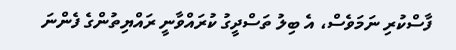ފާސްކުރި ނަމަވެސް، އެ ބިލު ތަސްދީގު ކުރައްވާނީ ރައްޔިތުންގެ ފެންނަ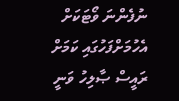ނުފެންނަ ވޯޓަކަށް އެހުމަށްފަހުގައި ކަމަށް ރައީސް ޞާލިހު ވަނީ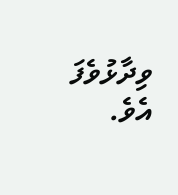ވިދާޅުވެފަ އެވެ.